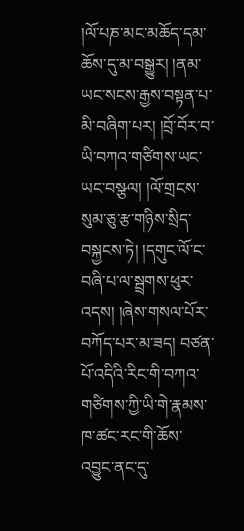།ལོ་པཎ་མང་མཆོད་དམ་ཆོས་དུ་མ་བསྒྱུར། །ནམ་ཡང་སངས་རྒྱས་བསྟན་པ་མི་བཞིག་པར། །བྲོ་བོར་བ་ཡི་བཀའ་གཙིགས་ཡང་ཡང་བསྩལ། །ལོ་གྲངས་སུམ་ཅུ་རྩ་གཉིས་སྲིད་བསྐྱངས་ཏེ། །དགུང་ལོ་ང་བཞི་པ་ལ་སྦྲགས་ཕུར་འདས། །ཞེས་གསལ་པོར་བཀོད་པར་མ་ཟད། བཙན་པོ་འདིའི་རིང་གི་བཀའ་གཙིགས་ཀྱི་ཡི་གེ་རྣམས་ཁ་ཚང་རང་གི་ཆོས་འབྱུང་ནང་དུ་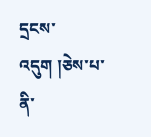དྲངས་འདུག །ཅེས་པ་ནི་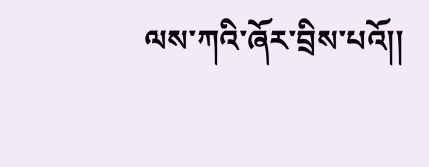ལས་ཀའི་ཞོར་བྲིས་པའོ།།